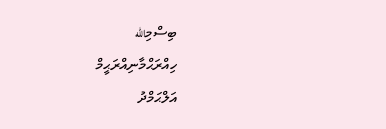ބިސްމިالله
ހިއްރަޙްމާނިއްރަޙީމް
އަލްޙަމްދު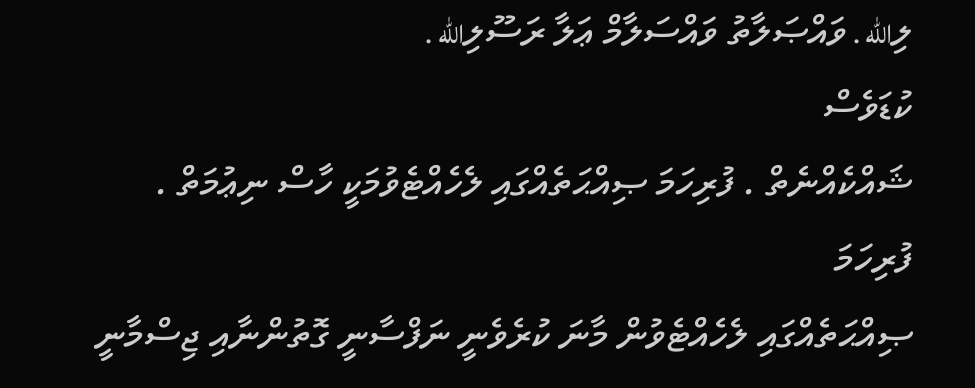ލިالله . ވައްޞަލާތު ވައްސަލާމް ޢަލާ ރަސޫލިالله .
ކުޑަވެސް
ޝައްކެއްނެތް . ފުރިހަމަ ޞިއްޙަތެއްގައި ލެހެއްޓެވުމަކީ ހާސް ނިޢުމަތް .
ފުރިހަމަ
ޞިއްޙަތެއްގައި ލެހެއްޓެވުން މާނަ ކުރެވެނީ ނަފްސާނީ ގޮތުންނާއި ޖިސްމާނީ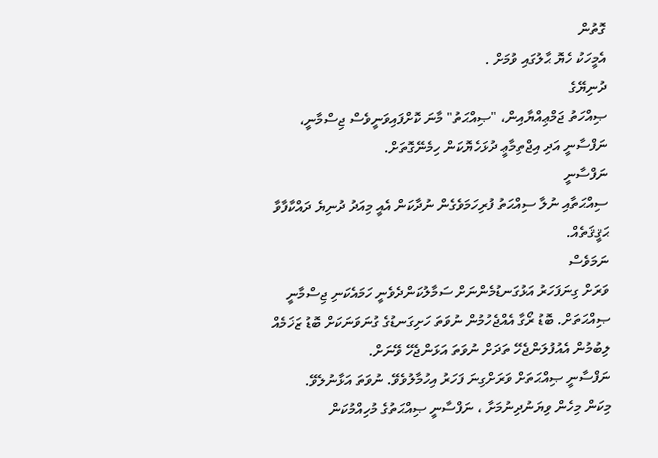ގޮތުން
އެމީހަކު ހެޔޮ ޙާލުގައި ވުމަށް .
ދުނިޔޭގެ
ޞިއްހަތު ޖަމްޢިއްޔާއިން، "ޞިއްޙަތު" މާނަ ކޮށްފައިވަނީވެސް ޖިސްމާނީ،
ނަފްސާނީ އަދި އިޖްތިމާޢީ ދުޅަހެޔޮކަން ހިމެނޭގޮތަށް.
ނަފްސާނީ
ސިއްޙަތާއި ނުލާ ސިއްޙަތު ފުރިހަމަވެގެން ނުދާކަން އެއީ މިއަދު ދުނިޔެ ދައްކާފާވާ
ޙަޤީޤަތެއް.
ނަމަވެސް
ވަރަށް ގިނަފަހަރު އަޅުގަނޑުމެންނަށް ސަމާލުކަންދެވެނީ ހަމައެކަނި ޖިސްމާނީ
ޞިއްޙަތަށް. ބޮޑު ރޯގާ އެއްޖެހުމުން ނުވަތަ ހަށިގަނޑުގެ ގުނަވަނަކަށް ބޮޑު ޒަޚަމެއް
ލިބުމުން އެއުފުލަންޖެހޭ ތަދަށް ނުވަތަ އަޅަންޖެހޭ ވޭނަށް.
ނަފްސާނީ ޞިއްޙަތަށް ވަރަށްގިނަ ފަހަރު އިހުމާލުވެވޭ. ނުވަތަ އަޅާނުލެވޭ.
މިކަން މިހެން ވިޔަނުދިނުމަށާ ، ނަފްސާނީ ޞިއްޙަތުގެ މުހިއްމުކަން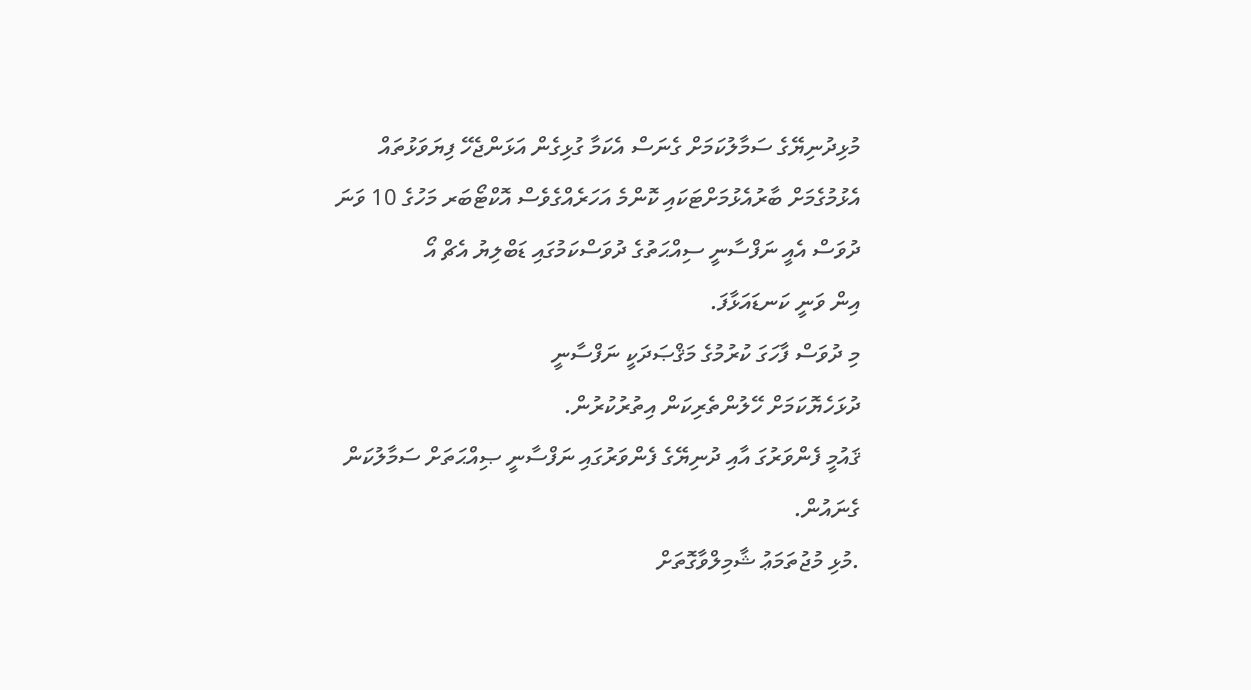މުޅިދުނިޔޭގެ ސަމާލުކަމަށް ގެނަސް އެކަމާ ގުޅިގެން އަޅަންޖެހޭ ފިޔަވަޅުތައް
އެޅުމުގެމަށް ބާރުއެޅުމަށްޓަކައި ކޮންމެ އަހަރެއްގެވެސް އޮކްޓޯބަރ މަހުގެ 10 ވަނަ
ދުވަސް އެއީ ނަފްސާނީ ސިއްޙަތުގެ ދުވަސްކަމުގައި ޑަބްލިޔު އެޗް އޯ
އިން ވަނީ ކަނޑައަޅާފަ.
މި ދުވަސް ފާހަގަ ކުރުމުގެ މަޤްޞަދަކީ ނަފްސާނީ
ދުޅަހެޔޮކަމަށް ހޭލުންތެރިކަން އިތުރުކުރުން.
ޤައުމީ ފެންވަރުގަ އާއި ދުނިޔޭގެ ފެންވަރުގައި ނަފްސާނީ ޞިއްޙަތަށް ސަމާލުކަން ގެނައުން.
.މުޅި މުޖުތަމަޢު ޝާމިލްވާގޮތަށް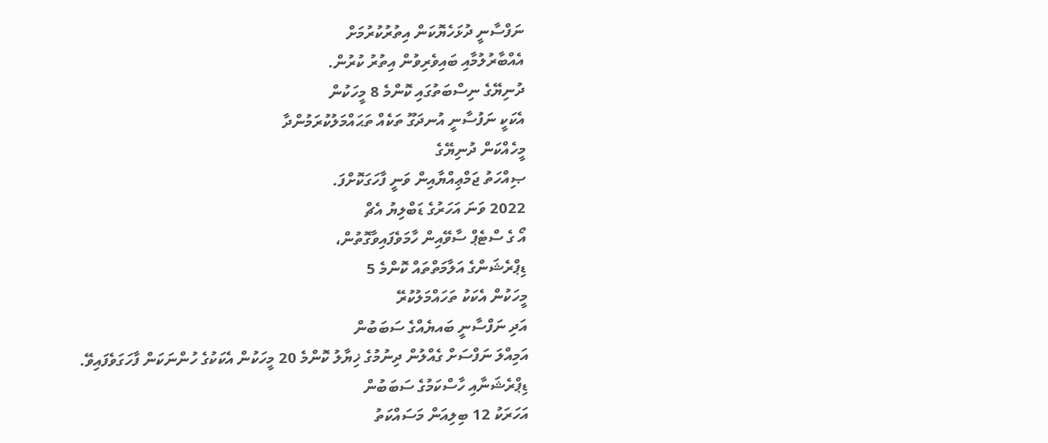ނަފްސާނީ ދުޅަހެޔޮކަން އިތުރުކުރުމަށް
އެއްބާރުލުމާއި ބައިވެރިވުން އިތުރު ކުރުން.
ދުނިޔޭގެ ނިސްބަތުގައި ކޮންމެ 8 މީހަކުން
އެކަކީ ނަފުސާނީ އުނދަގޫ ތަކެއް ތަޙައްމަލުކުރަމުންދާ
މީހެއްކަން ދުނިޔޭގެ
ޞިއްހަތު ޖަމްޢިއްޔާއިން ވަނީ ފާހަގަކޮށްފަ.
2022 ވަނަ އަހަރުގެ ޑަބްލިޔު އެޗް
އޯ ގެ ސްޓެޕް ސާވޭއިން ހާމަވެފައިވާގޮތުން،
ޑިޕްރެޝަންގެ އަލާމަތްތައް ކޮންމެ 5
މީހަކުން އެކަކު ތަހައްމަލުކުރޭ
އަދި ނަފްސާނީ ބައޔެއްގެ ސަބަބުން
އަމިއްލަ ނަފްސަށް ގެއްލުން ދިނުމުގެ ޚިޔާލު ކޮންމެ 20 މީހަކުން އެކަކުގެ ހުންނަކަން ފާހަގަވެފައިވޭ.
ޑިޕްރެޝަނާއި ހާސްކަމުގެ ސަބަބުން
އަހަރަކު 12 ބިލިއަން މަސައްކަތު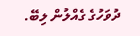ދުވަހުގެ ގެއްލުން ލިބޭ.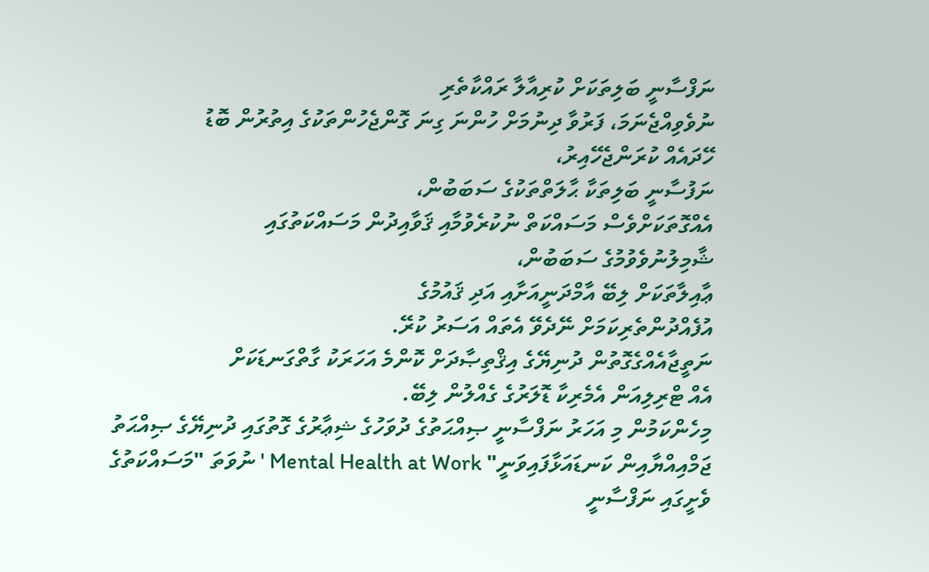ނަފްސާނީ ބަލިތަކަށް ކުރިއާލާ ރައްކާތެރި
ނުވެވިއްޖެނަމަ، ފަރުވާ ދިނުމަށް ހުންނަ ގިނަ ގޮންޖެހުންތަކުގެ އިތުރުން ބޮޑު
ހޭދައެއް ކުރަންޖެހޭއިރު،
ނަފުސާނީ ބަލިތަކާ ޙާލަތްތަކުގެ ސަބަބުން،
އެއްގޮތަކަށްވެސް މަސައްކަތް ނުކުރެވުމާއި ޤަވާއިދުން މަސައްކަތުގައި
ޝާމިލުނުވެވުމުގެ ސަބަބުން،
ޢާއިލާތަކަށް ލިބޭ އާމްދަނީއަށާއި އަދި ޤައުމުގެ
އުފެއްދުންތެރިކަމަށް ނޭދެވޭ އެތައް އަސަރު ކުރޭ.
ނަތީޖާއެއްގެގޮތުން ދުނިޔޭގެ އިޤްތިޞާދަށް ކޮންމެ އަހަރަކު ގާތްގަނޑަކަށް
އެއް ޓްރިލިއަން އެމެރިކާ ޑޮލަރުގެ ގެއްލުން ލިބޭ.
މިހެންކަމުން މި އަހަރު ނަފްސާނީ ޞިއްޙަތުގެ ދުވަހުގެ ޝިޢާރުގެ ގޮތުގައި ދުނިޔޭގެ ޞިއްޙަތު
ޖަމްއިއްޔާއިން ކަނޑައަޅާފައިވަނީ" Mental Health at Work ' ނުވަތަ "މަސައްކަތުގެ
ވެށީގައި ނަފްސާނީ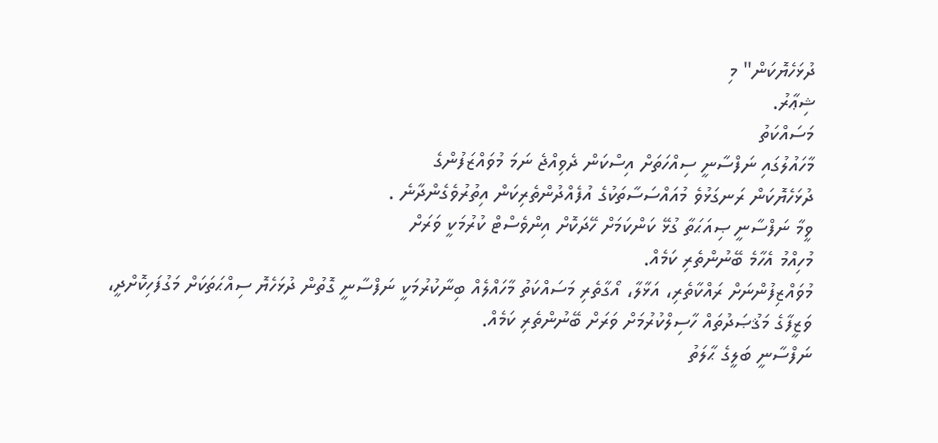ދުޅަހެޔޮކަން" މި
ޝިޢާރު.
މަސައްކަތު
މާހައުލުގައި ނަފްސާނީ ސިއްހަތަށް އިސްކަން ދެވިއްޖެ ނަމަ މުވައްޒަފުންގެ
ދުޅަހެޔޮކަން ރަނގަޅުވެ މުއައްސަސާތަކުގެ އުފެއްދުންތެރިކަން އިތުރުވެގެންދާނެ .
ވީމާ ނަފްސާނީ ޞިއަޙަތާ ގުޅޭ ކަންކަމަށް ހޭދަކޮށް އިންވެސްޓް ކުރުމަކީ ވަރަށް
މުހިއްމު އެހާމެ ބޭނުންތެރި ކަމެއް.
މުވައްޒިފުންނަށް ރައްކާތެރި، އަޅާލާ، އޯގާތެރި މަސައްކަތު މާހައްލެއް ބިނާކުރުމަކީ ނަފްސާނީ ގޮތުން ދުޅަހެޔޮ ސިއްޙަތަކަށް މަގުފަހިކޮށްދީ،
ވަޒީފާގެ މަޤުޞަދުތައް ހާސިލްކުރުމަށް ވަރަށް ބޭނުންތެރި ކަމެއް.
ނަފްސާނީ ބަލީގެ ޙާލަތު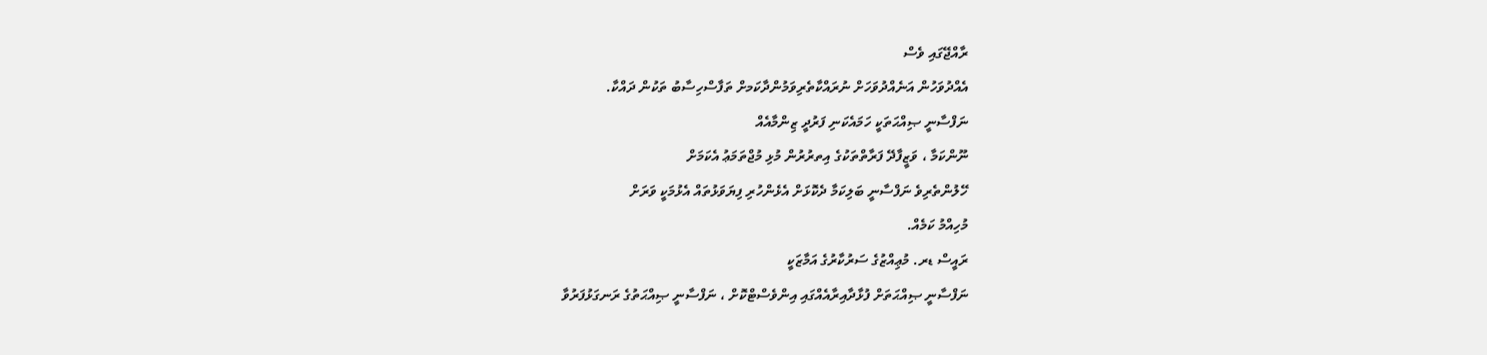ރާއްޖޭގައި ވެސް
އެއްދުވަހުން އަނެއްދުވަހަށް ނުރައްކާތެރިވަމުންދާކަމށް ތަފާސްހިސާބު ތަކުން ދައްކާ.
ނަފްސާނީ ޞިއްޙަތަކީ ހަމައެކަނި ފަރުދީ ޒިންމާއެއް
ނޫންކަމާ ، ވަޒީފާދޭ ފަރާތްތަކުގެ އިތރުރުން މުޅި މުޖްތަމަޢު އެކަމަށް
ހޭލުންތެރިވެ ނަފްސާނީ ބަލިކަމާ ދެކޮޅަށް އެޅެންހުރި ފިޔަވަޅުތައް އެޅުމަކީ ވަރަށް
މުހިއްމު ކަމެއް.
ރައީސް ޑރ. މުޢިއްޒުގެ ސަރުކާރުގެ އަމާޒަކީ
ނަފްސާނީ ޞިއްޙަތަށް ފުޅާދާއިރާއެއްގައި އިންވެސްޓްކޮށް ، ނަފްސާނީ ޞިއްޙަތުގެ ރަނގަޅުފަރުވާ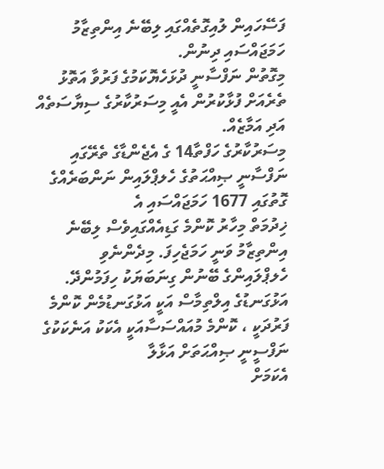ފަސޭހައިން ލުއިގޮތެއްގައި ލިބޭނެ އިންތިޒާމު ހަމަޖައްސައި ދިނުން.
މިގޮތުން ނަފްސާނީ ދުޅަހެޔޮކަމުގެ ފަރުވާ އަތޮޅު
ތެރެއަށް ފުޅާކުރުން އެއީ މިސަރުކާރުގެ ސިޔާސަތެއް އަދި އަމާޒެއް.
މިސަރުކާރުގެ ހަފްތާ14 ގެ އެޖެންޑާގެ ތެރޭގައި
ނަފްސާނީ ޞިއްޙަތުގެ ހެލޕްލައިން ނަންބަރެއްގެ ގޮތުގައި 1677 ހަމަޖައްސައި އެ
ޚިދުމަތް މިހާރު ކޮންމެ ގަޑިއެއްގައިވެސް ލިބޭނެ އިންތިޒާމު ވަނީ ހަމަޖެހިފަ. މިދެންނެވި
ހެލޕްލައިންގެ ބޭނުން ގިނަބަޔަކު ހިފަމުންދޭ.
އަޅުގަނޑުގެ އިލްތިމާސް އަކީ އަޅުގަނޑުމެން ކޮންމެ
ފަރުދަކީ ، ކޮންމެ މުއައްސަސާއަކީ އެކަކު އަނެކަކުގެ ނަފްސީނީ ޞިއްޙަތަށް އަޅާލާ
އެކަމަށް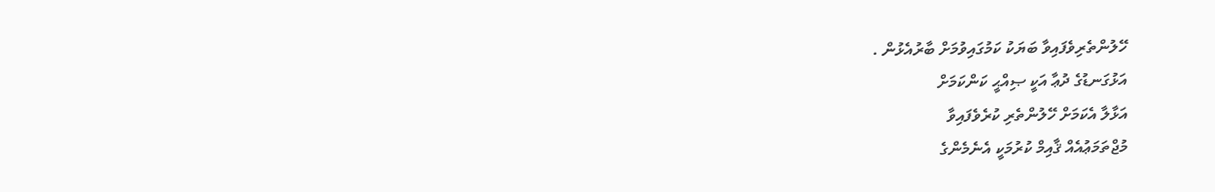ހޭލުންތެރިވެފައިވާ ބަޔަކު ކަމުގައިވުމަށް ބާރުއެޅުން .
އަޅުގަނޑުގެ ދުޢާ އަކީ ޞިއްޙީ ކަންކަމަށް
އަޅާލާ އެކަމަށް ހޭލުންތެރި ކުރެވެފައިވާ
މުޖްތަމަޢުއެއް ޤާއިމް ކުރުމަކީ އެނެމެންގެ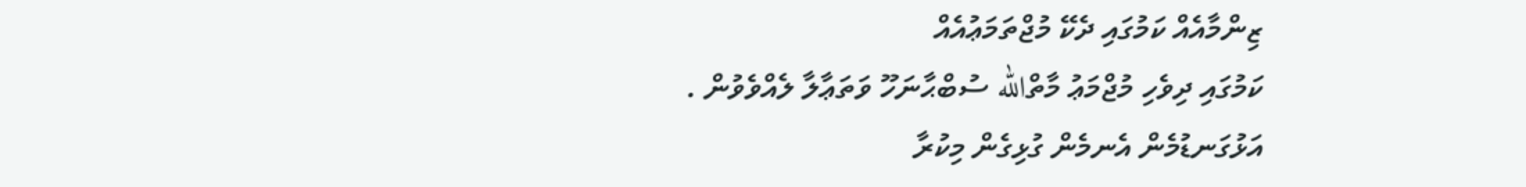ޒިންމާއެއް ކަމުގައި ދެކޭ މުޖްތަމަޢުއެއް
ކަމުގައި ދިވެހި މުޖްމަޢު މާތްالله ސުބްޙާނަހޫ ވަތަޢާލާ ލެއްވެވުން .
އަޅުގަނޑުމެން އެނމެން ގުޅިގެން މިކުރާ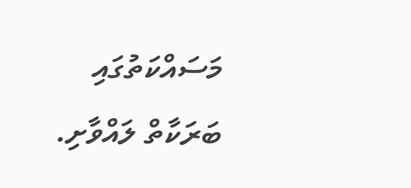މަސައްކަތުގައި
ބަރަކާތް ލައްވާށި.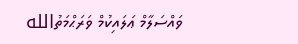ވައްސަލާމް ޢަލައިކުމް ވަރަޙްމަތުالله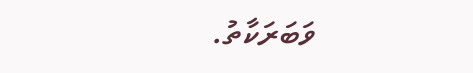ވަބަރަކާތު.